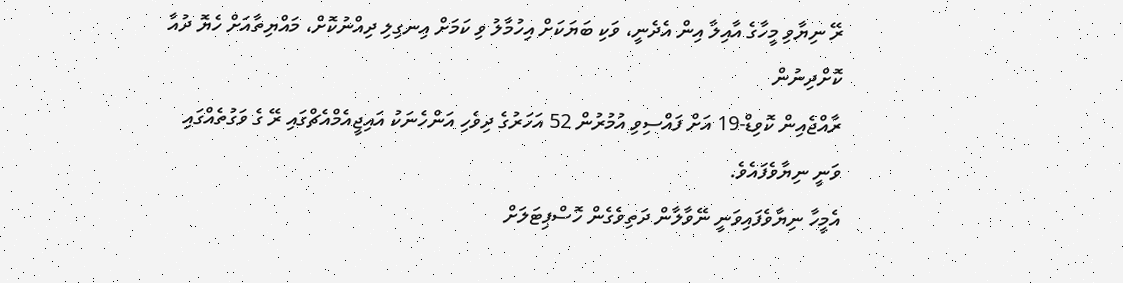ރޭ ނިޔާވި މީހާގެ އާއިލާ އިން އެދެނީ، ވަކި ބަޔަކަށް އިހުމާލު ވި ކަމަށް އިނގިލި ދިއްނުކޮށް، މައްޔިތާއަށް ހެޔޮ ދުއާ ކޮށްދިނުން
ރާއްޖެއިން ކޮވިޑް-19 އަށް ފައްސިވި އުމުރުން 52 އަހަރުގެ ދިވެހި އަންހެނަކު އައިޖީއެމްއެޗްގައި ރޭ ގެ ވަގުތެއްގައި ވަނީ ނިޔާވެފައެވެ.
އެމީހާ ނިޔާވެފައިވަނީ ނޭވާލާން ދަތިވެގެން ހޮސްޕިޓަލަށް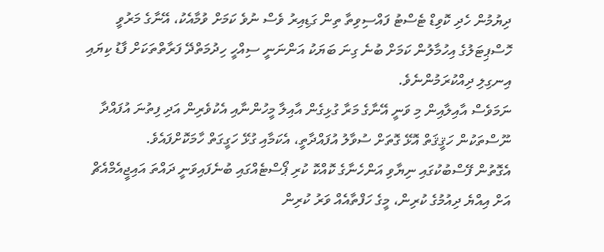ދިޔުމުން ހެދި ކޮވިޑް ޓެސްޓު ފައްސިވިތާ ތިން ގަޑިއިރު ވެސް ނުވެ ކަމަށް ވުމާއެކު، އޭނާގެ މަރުވީ ހޮސްޕިޓަލުގެ އިހުމާލުން ކަމަށް ބުނެ ގިނަ ބަޔަކު އަންނަނީ ސިއްހީ ހިދުމަތްދޭ ފަރާތްތަކަށް ފާޑު ކިޔައި އިނގިލި ދިއްކުރަމުންނެވެ.
ނަމަވެސް އާއިލާއިން މި ވަނީ އޭނާގެ މަރާ ގުޅިގެން އާއިލާ މީހުންނާއި އެކުވެރިން އަދި ފިތުނަ އުފައްދާ ނޫސްތަކުން ހަޤީޤަތް އޮޅޭ ގޮތަށް ސުވާލު އުފައްދާތީ، އެކަމާއި ގުޅޭ ހަގީގަތް ހާމަކޮށްފައެވެ.
އެގޮތުން ފޭސްބުކުގައި ނިޔާވި އަންހެނާގެ ކޮއްކޮ ކުރި ޕޯސްޓެއްގައި ބުނެފައިވަނީ ދައްތަ އައިޖީއެމްއެޗް އަށް އިއްޔެ ދިއުމުގެ ކުރިން، މީގެ ހަފްތާއެއް ވަރު ކުރިން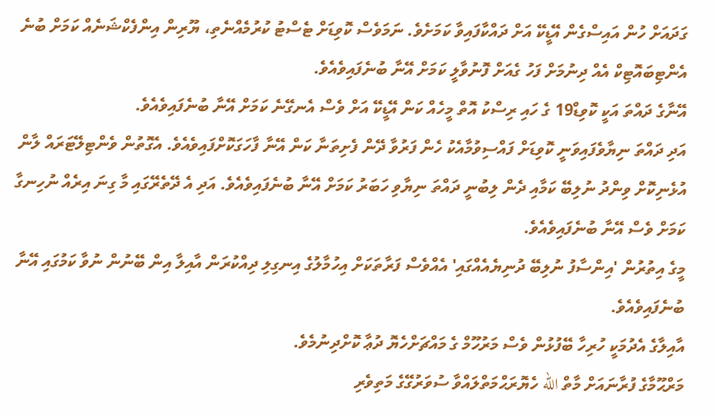ގަދައަށް ހުން އައިސްގެން އޭޑީކޭ އަށް ދައްކާފައިވާ ކަމަށެވެ. ނަމަވެސް ކޮވިޑަށް ޓެސްޓު ކުރުމެއްނެތި، ޔޫރިން އިންފެކްޝަނެއް ކަމަށް ބުނެ އެންޓިބައޮޓިކް އެއް ދިނުމަށް ފަހު ގެއަށް ފޮނުވާލީ ކަމަށް އޭނާ ބުނެފައިވެއެވެ.
އޭނާގެ ދައްތަ އަކީ ކޮވިޑް19 ގެ ހައި ރިސްކު އޮތް މީހެއް ކަން އޭޑީކޭ އަށް ވެސް އެނގޭނެ ކަމަށް އޭނާ ބުނެފައިވެއެވެ.
އަދި ދައްތަ ނިޔާވެފައިވަނީ ކޮވިޑަށް ފައްސިވުމާއެކު ހެން ފަރުވާ ދޭން ފެށިތަނާ ކަން އޭނާ ފާހަގަކޮށްފައިވެއެވެ. އެގޮތުން ވެންޓިލޭޓަރައް ލާން އުޅެނިކޮށް ވިންދު ނުލިބޭ ކަމާއި ދެން ލިބުނީ ދައްތަ ނިޔާވި ހަބަރު ކަމަށް އޭނާ ބުނެފައިވެއެވެ. އަދި އެ ދޭތެރޭގައި މާ ގިނަ އިރެއް ނުހިނގާ ކަމަށް ވެސް އޭނާ ބުނެފައިވެއެވެ.
މީގެ އިތުރުން 'އިންސާފު ނުލިބޭ ދުނިޔެއެއްގައި' އެއްވެސް ފަރާތަކަށް އިހުމާލުގެ އިނގިލި ދިއްކުރަން އާއިލާ އިން ބޭނުން ނުވާ ކަމުގައި އޭނާ ބުނެފައިވެއެވެ.
އާއިލާގެ އެދުމަކީ ހުރިހާ ބޭފުޅުން ވެސް މަރުހޫމް ގެ މައްޗަށްހެޔޮ ދުޢާ ކޮށްދިނުމެވެ.
މަރްޙޫމާގެ ފުރާނައަށް މާތް الله ހެޔޮރަޙްމަތްލައްވާ ސުވަރުގޭގެ މަތިވެރި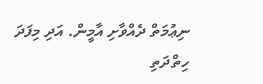ނިޢުމަތް ދެއްވާށި އާމީން. އަދި މިފަދަ ހިތްދަތި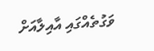ވަގުތެއްގައި އާއިލާއަށް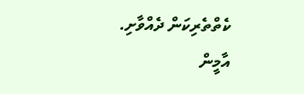ކެތްތެރިކަން ދެއްވާށި. އާމީން